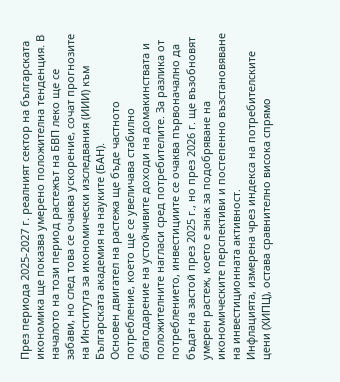През периода 2025-2027 г. реалният сектор на българската икономика ще показва умерено положителна тенденция. В началото на този период растежът на БВП леко ще се забави, но след това се очаква ускорение, сочат прогнозите на Института за икономически изследвания (ИИИ) към Българската академия на науките (БАН).
Основен двигател на растежа ще бъде частното потребление, което ще се увеличава стабилно благодарение на устойчивите доходи на домакинствата и положителните нагласи сред потребителите. За разлика от потреблението, инвестициите се очаква първоначално да бъдат на застой през 2025 г., но през 2026 г. ще възобновят умерен растеж, което е знак за подобряване на икономическите перспективи и постепенно възстановяване на инвестиционната активност.
Инфлацията, измерена чрез индекса на потребителските цени (ХИПЦ), остава сравнително висока спрямо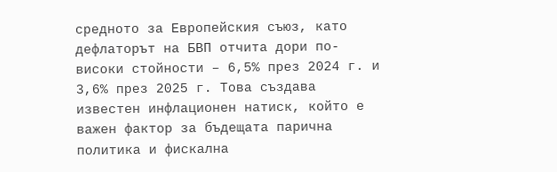средното за Европейския съюз, като дефлаторът на БВП отчита дори по-високи стойности – 6,5% през 2024 г. и 3,6% през 2025 г. Това създава известен инфлационен натиск, който е важен фактор за бъдещата парична политика и фискална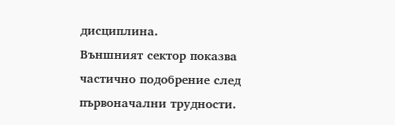дисциплина.
Външният сектор показва частично подобрение след първоначални трудности.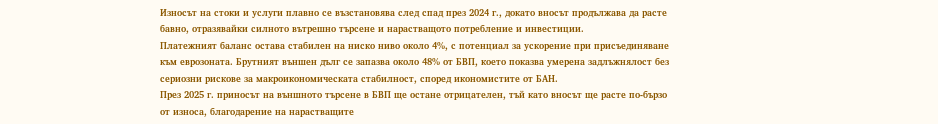Износът на стоки и услуги плавно се възстановява след спад през 2024 г., докато вносът продължава да расте бавно, отразявайки силното вътрешно търсене и нарастващото потребление и инвестиции.
Платежният баланс остава стабилен на ниско ниво около 4%, с потенциал за ускорение при присъединяване към еврозоната. Брутният външен дълг се запазва около 48% от БВП, което показва умерена задлъжнялост без сериозни рискове за макроикономическата стабилност, според икономистите от БАН.
През 2025 г. приносът на външното търсене в БВП ще остане отрицателен, тъй като вносът ще расте по-бързо от износа, благодарение на нарастващите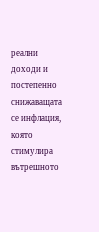реални доходи и постепенно снижаващата се инфлация, която стимулира вътрешното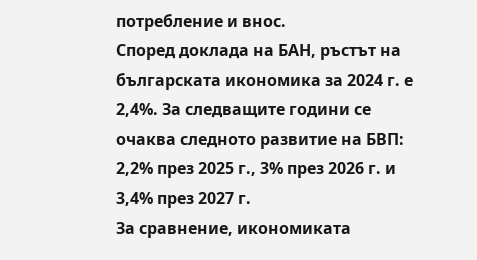потребление и внос.
Според доклада на БАН, ръстът на българската икономика за 2024 г. е 2,4%. За следващите години се очаква следното развитие на БВП: 2,2% през 2025 г., 3% през 2026 г. и 3,4% през 2027 г.
За сравнение, икономиката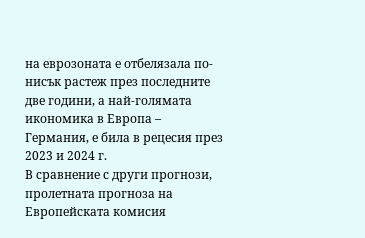на еврозоната е отбелязала по-нисък растеж през последните две години, а най-голямата икономика в Европа – Германия, е била в рецесия през 2023 и 2024 г.
В сравнение с други прогнози, пролетната прогноза на Европейската комисия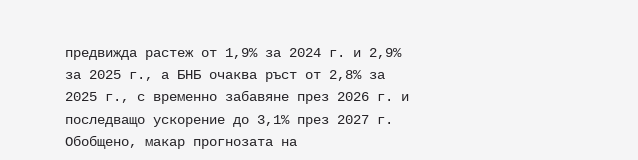предвижда растеж от 1,9% за 2024 г. и 2,9% за 2025 г., а БНБ очаква ръст от 2,8% за 2025 г., с временно забавяне през 2026 г. и последващо ускорение до 3,1% през 2027 г.
Обобщено, макар прогнозата на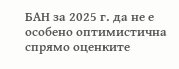БАН за 2025 г. да не е особено оптимистична спрямо оценките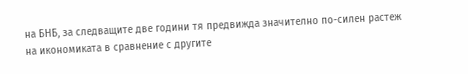на БНБ, за следващите две години тя предвижда значително по-силен растеж на икономиката в сравнение с другите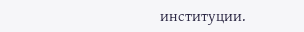институции.